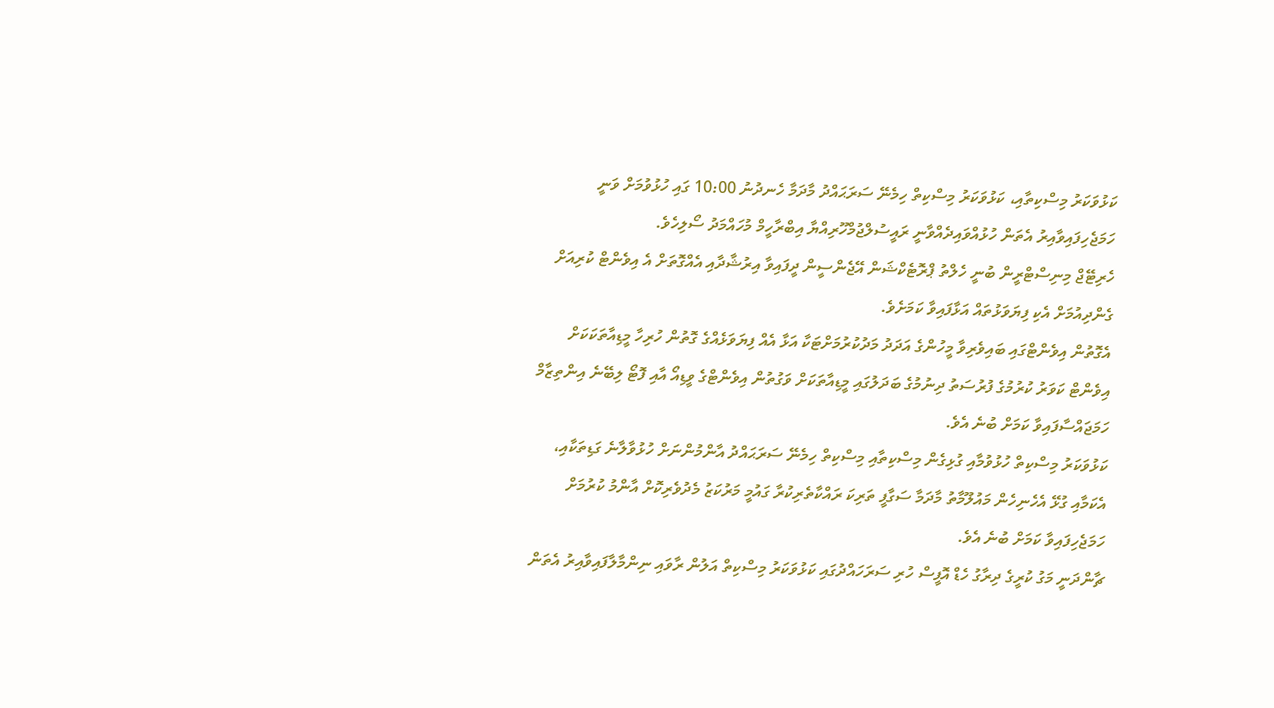ކަޅުވަކަރު މިސްކިތާއި، ކަޅުވަކަރު މިސްކިތް ހިމެނޭ ސަރަޙައްދު މާދަމާ ހެނދުނު 10:00 ގައި ހުޅުވުމަށް ވަނީ ހަމަޖެހިފައިވާއިރު އެތަން ހުޅުއްވައިދެއްވާނީ ރައީސުލްޖުމްހޫރިއްޔާ އިބްރާހީމް މުހައްމަދު ސޯލިހެވެ.
ހެރިޓޭޖް މިނިސްޓްރީން ބުނީ ހެލްތު ޕްރޮޓެކްޝަން އޭޖެންސީން ދީފައިވާ އިރުޝާދާއި އެއްގޮތަށް އެ އިވެންޓް ކުރިއަށް ގެންދިއުމަށް އެކި ފިޔަވަޅުތައް އަޅާފައިވާ ކަމަށެވެ.
އެގޮތުން އިވެންޓްގައި ބައިވެރިވާ މީހުންގެ އަދަދު މަދުކުރުމަށްޓަކާ އަޅާ އެއް ފިޔަވަޅެއްގެ ގޮތުން ހުރިހާ މީޑިއާތަކަކަށް އިވެންޓް ކަވަރު ކުރުމުގެ ފުރުސަތު ދިނުމުގެ ބަދަލުގައި މީޑިއާތަކަށް ވަގުތުން އިވެންޓްގެ ވީޑިއޯ އާއި ފޮޓޯ ލިބޭނެ އިންތިޒާމް ހަމަޖައްސާފައިވާ ކަމަށް ބުނެ އެވެ.
ކަޅުވަކަރު މިސްކިތް ހުޅުވުމާއި ގުޅިގެން މިސްކިތާއި މިސްކިތް ހިމެނޭ ސަރަޙައްދު އާންމުންނަށް ހުޅުވާލާނެ ގަޑިތަކާއި، އެކަމާއި ގުޅޭ އެހެނިހެން މައުލޫމާތު މާދަމާ ސަގާފީ ތަރިކަ ރައްކާތެރިކުރާ ގައުމީ މަރުކަޒު މެދުވެރިކޮށް އާންމު ކުރުމަށް ހަމަޖެހިފައިވާ ކަމަށް ބުނެ އެވެ.
ޗާންދަނީ މަގު ކުރީގެ ދިރާގު ހެޑް އޮފީސް ހުރި ސަރަހައްދުގައި ކަޅުވަކަރު މިސްކިތް އަލުން ރާވައި ނިންމާލާފައިވާއިރު އެތަން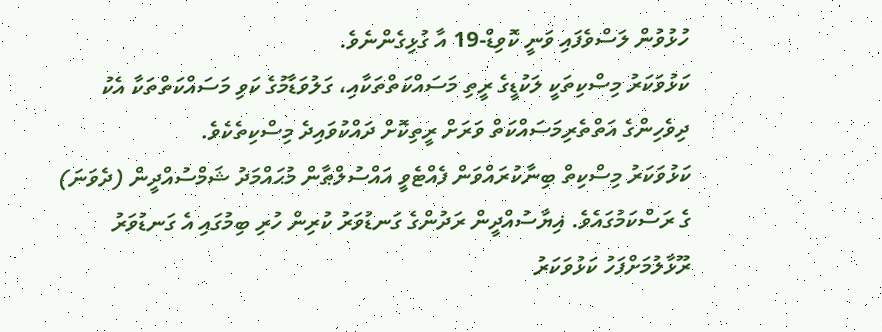ހުޅުވުން ލަސްވެފައި ވަނީ ކޮވިޑް-19 އާ ގުޅިގެންނެވެ.
ކަޅުވަކަރު މިސްކިތަކީ ލަކުޑީގެ ރީތި މަސައްކަތްތަކާއި، ގަލުވަޑާމުގެ ކަވި މަސައްކަތްތަކާ އެކު ދިވެހިންގެ އަތްތެރިމަސައްކަތް ވަރަށް ރީތިކޮށް ދައްކުވައިދެ މިސްކިތެކެވެ.
ކަޅުވަކަރު މިސްކިތް ބިނާކުރައްވަން ފެއްޓެވީ އައްސުލްޠާން މުޙައްމަދު ޝަމްސުއްދީން (ދެވަނަ) ގެ ރަސްކަމުގައެވެ. ޣިޔާސުއްދީން ރަދުންގެ ގަނޑުވަރު ކުރިން ހުރި ބިމުގައި އެ ގަނޑުވަރު ރޫޅާލުމަށްފަހު ކަޅުވަކަރު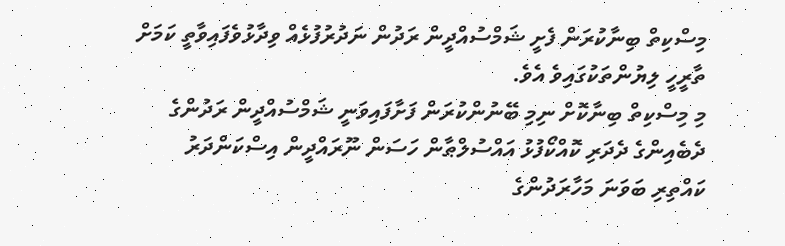މިސްކިތް ބިނާކުރަން ފެށީ ޝަމްސުއްދީން ރަދުން ނަދުރުފުޅެއް ވިދާޅުވެފައިވާތީ ކަމަށް ތާރީހީ ލިޔުންތަކުގައިވެ އެވެ.
މި މިސްކިތް ބިނާކޮށް ނިމި ބޭނުންކުރަން ފަށާފައިވަނީ ޝަމްސުއްދީން ރަދުންގެ ދެބެއިންގެ ދެދަރި ކޮއްކޯފުޅު އައްސުލްޠާން ހަސަން ނޫރައްދީން އިސްކަންދަރު ކައްތިރި ބަވަނަ މަހާރަދުންގެ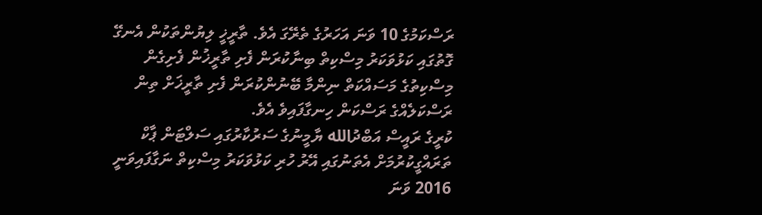ރަސްކަމުގެ 10 ވަނަ އަހަރުގެ ތެރޭގަ އެވެ. ތާރީޚީ ލިޔުންތަކުން އެނގޭ ގޮތުގައި ކަޅުވަކަރު މިސްކިތް ބިނާކުރަން ފެށި ތާރީޚުން ފެށިގެން މިސްކިތުގެ މަސައްކަތް ނިންމާ ބޭނުންކުރަން ފެށި ތާރީޚަށް ތިން ރަސްކަލެއްގެ ރަސްކަން ހިނގާފައިވެ އެވެ.
ކުރީގެ ރައީސް އަބްދުالله ޔާމީނުގެ ސަރުކާރުގައި ސަލްޓަން ޕާކް ތަރައްގީކުރުމަށް އެތަނުގައި އޭރު ހުރި ކަޅުވަކަރު މިސްކިތް ނަގާފައިވަނީ 2016 ވަނަ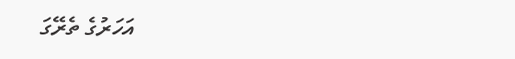އަހަރުގެ ތެރޭގަ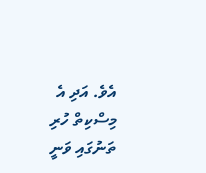އެވެ. އަދި އެ މިސްކިތް ހުރި ތަނުގައި ވަނީ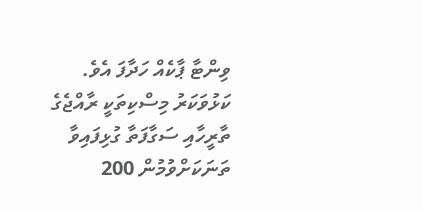ވިންޓާ ޕާކެއް ހަދާފަ އެވެ. ކަޅުވަކަރު މިސްކިތަކީ ރާއްޖެގެ ތާރީހާއި ސަގާފަތާ ގުޅިފައިވާ ތަނަކަށްވުމުން 200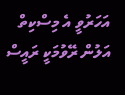އަހަރުވީ އެ މިސްކިތް އަލުން ރޭވުމަކީ ރައީސް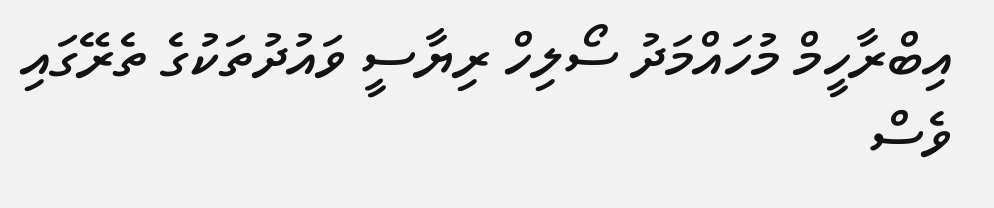އިބްރާހީމް މުހައްމަދު ސޯލިހް ރިޔާސީ ވައުދުތަކުގެ ތެރޭގައި ވެސް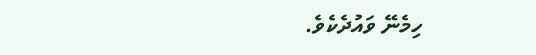ހިމެނޭ ވައުދެކެވެ.